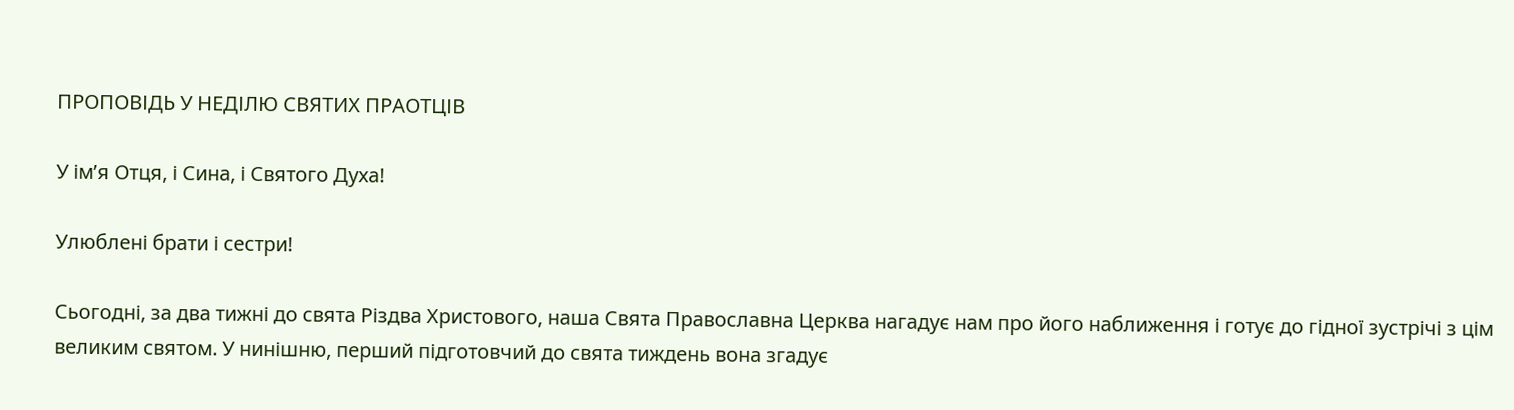ПРОПОВІДЬ У НЕДІЛЮ СВЯТИХ ПРАОТЦІВ

У ім’я Отця, і Сина, і Святого Духа!

Улюблені брати і сестри!

Сьогодні, за два тижні до свята Різдва Христового, наша Свята Православна Церква нагадує нам про його наближення і готує до гідної зустрічі з цім великим святом. У нинішню, перший підготовчий до свята тиждень вона згадує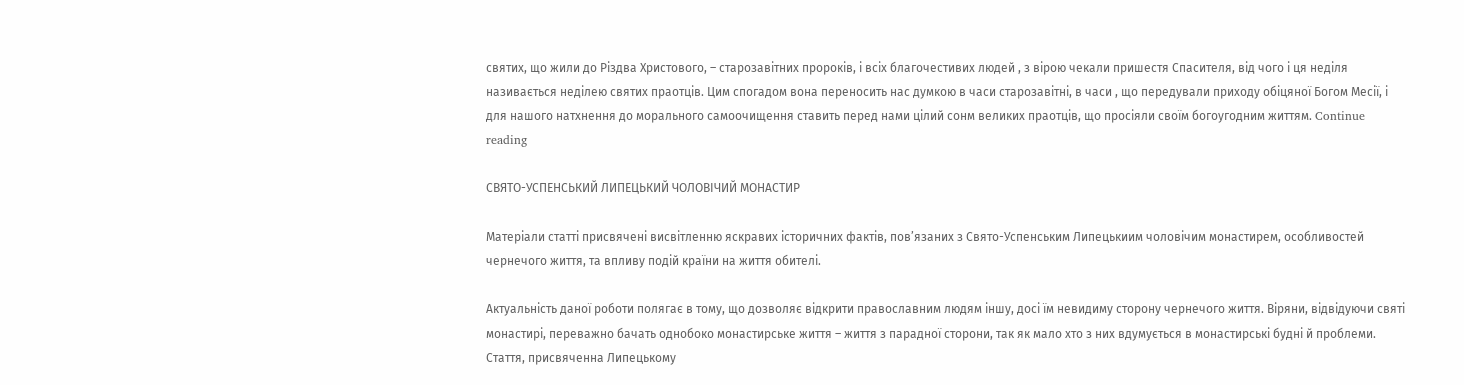святих, що жили до Різдва Христового, – старозавітних пророків, і всіх благочестивих людей , з вірою чекали пришестя Спасителя, від чого і ця неділя називається неділею святих праотців. Цим спогадом вона переносить нас думкою в часи старозавітні, в часи , що передували приходу обіцяної Богом Месії, і для нашого натхнення до морального самоочищення ставить перед нами цілий сонм великих праотців, що просіяли своїм богоугодним життям. Continue reading

СВЯТО-УСПЕНСЬКИЙ ЛИПЕЦЬКИЙ ЧОЛОВІЧИЙ МОНАСТИР

Матеріали статті присвячені висвітленню яскравих історичних фактів, пов’язаних з Свято-Успенським Липецькиим чоловічим монастирем, особливостей чернечого життя, та впливу подій країни на життя обителі.

Актуальність даної роботи полягає в тому, що дозволяє відкрити православним людям іншу, досі їм невидиму сторону чернечого життя. Віряни, відвідуючи святі монастирі, переважно бачать однобоко монастирське життя – життя з парадної сторони, так як мало хто з них вдумується в монастирські будні й проблеми. Стаття, присвяченна Липецькому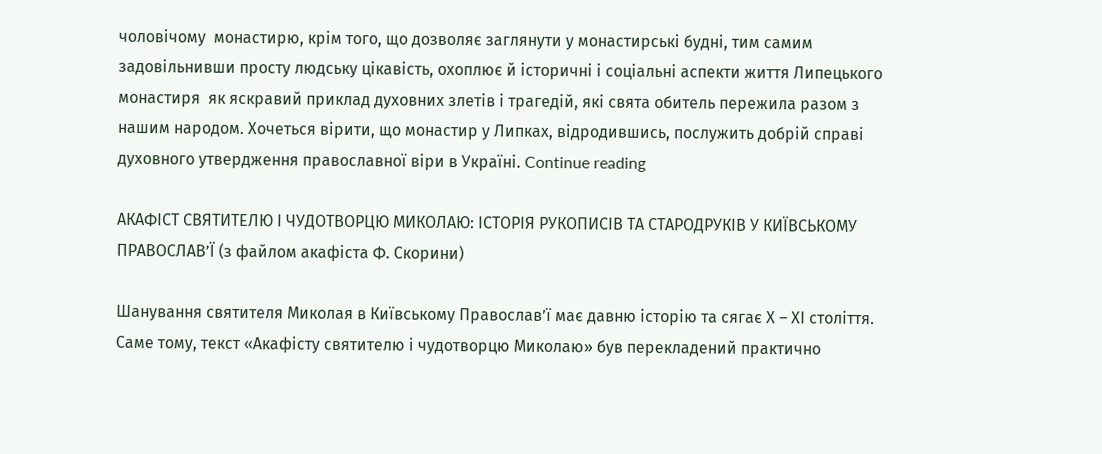чоловічому  монастирю, крім того, що дозволяє заглянути у монастирські будні, тим самим задовільнивши просту людську цікавість, охоплює й історичні і соціальні аспекти життя Липецького монастиря  як яскравий приклад духовних злетів і трагедій, які свята обитель пережила разом з нашим народом. Хочеться вірити, що монастир у Липках, відродившись, послужить добрій справі  духовного утвердження православної віри в Україні. Continue reading

АКАФІСТ СВЯТИТЕЛЮ І ЧУДОТВОРЦЮ МИКОЛАЮ: ІСТОРІЯ РУКОПИСІВ ТА СТАРОДРУКІВ У КИЇВСЬКОМУ ПРАВОСЛАВ’Ї (з файлом акафіста Ф. Скорини)

Шанування святителя Миколая в Київському Православ’ї має давню історію та сягає Х – ХІ століття. Саме тому, текст «Акафісту святителю і чудотворцю Миколаю» був перекладений практично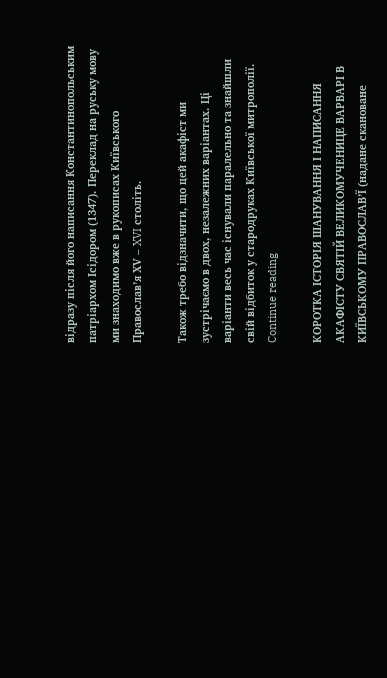відразу після його написання Константинопольським патріархом Ісідором (1347). Переклад на руську мову ми знаходимо вже в рукописах Київського Православ’я ХV – XVI століть.

Також требо відзначити, що цей акафіст ми зустрічаємо в двох, незалежних варіантах. Ці варіанти весь час існували паралельно та знайшли свій відбиток у стародруках Київської митрополії. Continue reading

КОРОТКА ІСТОРІЯ ШАНУВАННЯ І НАПИСАННЯ АКАФІСТУ СВЯТІЙ ВЕЛИКОМУЧЕНИЦЕ ВАРВАРІ В КИЇВСЬКОМУ ПРАВОСЛАВ’Ї (надане скановане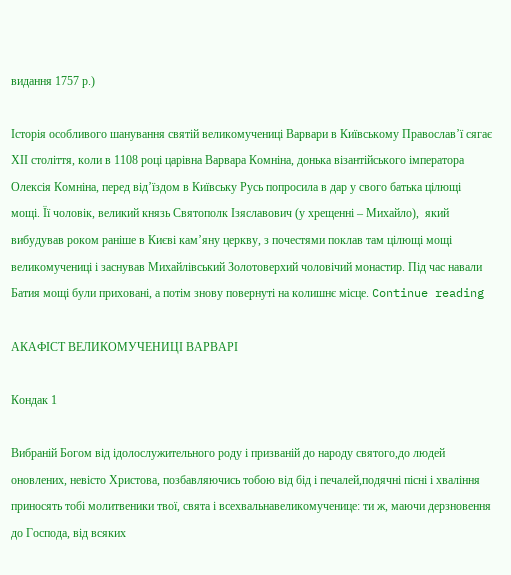видання 1757 р.)

Історія особливого шанування святій великомучениці Варвари в Київському Православ’ї сягає ХІІ століття, коли в 1108 році царівна Варвара Комніна, донька візантійського імператора Олексія Комніна, перед від’їздом в Київську Русь попросила в дар у свого батька цілющі мощі. Її чоловік, великий князь Святополк Ізяславович (у хрещенні – Михайло),  який вибудував роком раніше в Києві кам’яну церкву, з почестями поклав там цілющі мощі великомучениці і заснував Михайлівський Золотоверхий чоловічий монастир. Під час навали Батия мощі були приховані, а потім знову повернуті на колишнє місце. Continue reading

АКАФІСТ ВЕЛИКОМУЧЕНИЦІ ВАРВАРІ

Кондак 1

Вибраній Богом від ідолослужительного роду і призваній до народу святого,до людей оновлених, невісто Христова, позбавляючись тобою від бід і печалей,подячні пісні і хваління приносять тобі молитвеники твої, свята і всехвальнавеликомученице: ти ж, маючи дерзновення до Господа, від всяких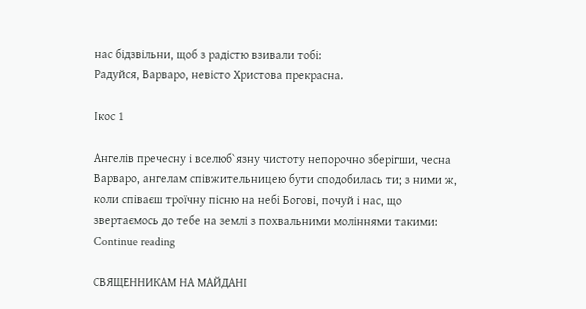нас бідзвільни, щоб з радістю взивали тобі:
Радуйся, Варваро, невісто Христова прекрасна.

Ікоc 1

Ангелів пречесну і вселюб`язну чистоту непорочно зберігши, чесна Варваро, ангелам співжительницею бути сподобилась ти; з ними ж, коли співаєш троїчну пісню на небі Богові, почуй і нас, що звертаємось до тебе на землі з похвальними моліннями такими: Continue reading

СВЯЩЕННИКАМ НА МАЙДАНІ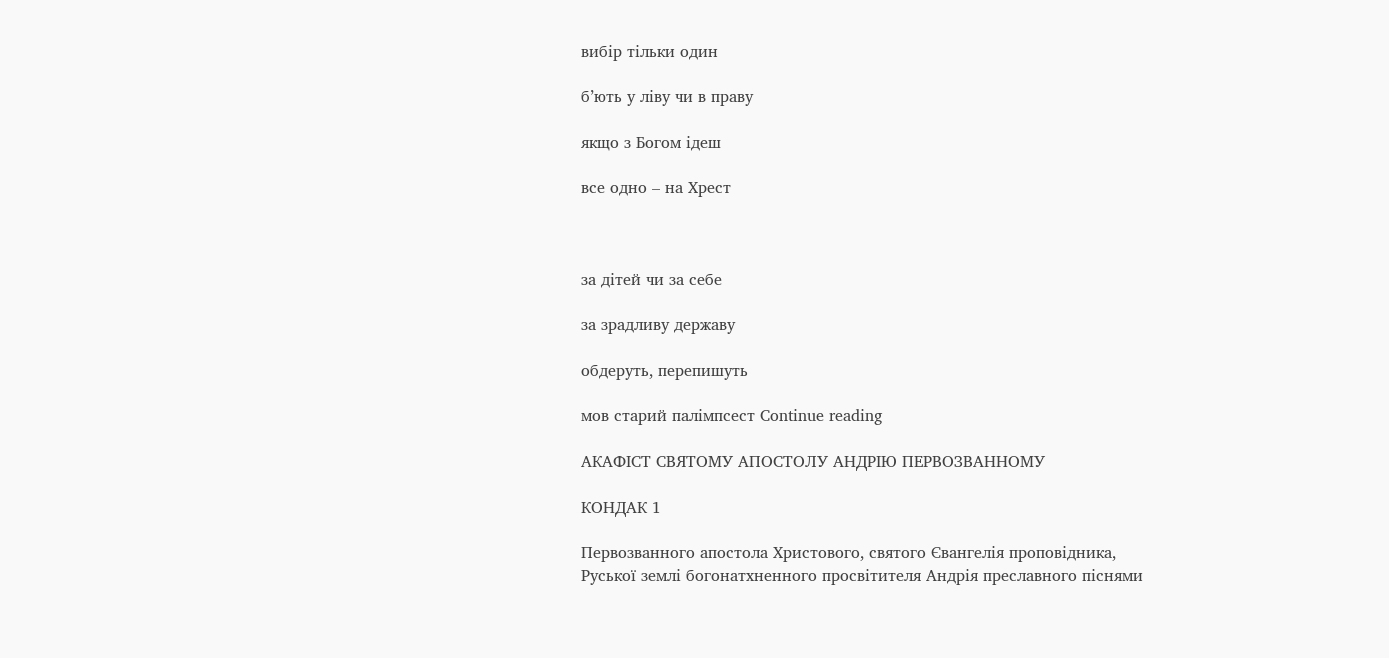вибір тільки один

б’ють у ліву чи в праву

якщо з Богом ідеш

все одно – на Хрест



за дітей чи за себе

за зрадливу державу

обдеруть, перепишуть

мов старий палімпсест Continue reading

АКАФІСТ СВЯТОМУ АПОСТОЛУ АНДРІЮ ПЕРВОЗВАННОМУ

КОНДАК 1

Первозванного апостола Христового, святого Євангелія проповідника, Руської землі богонатхненного просвітителя Андрія преславного піснями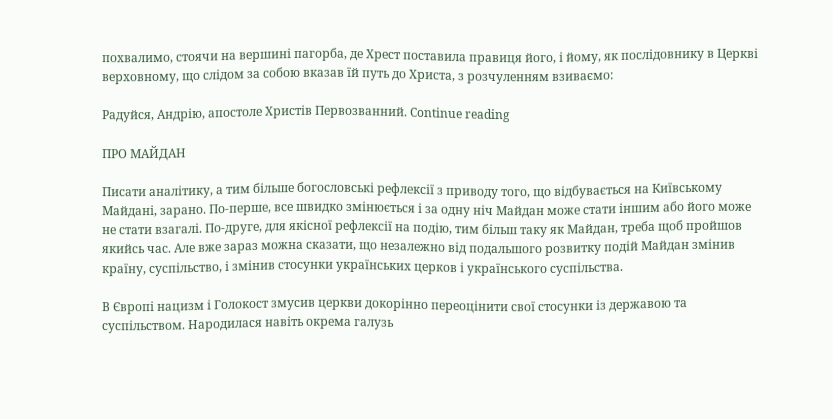похвалимо, стоячи на вершині пагорба, де Хрест поставила правиця його, і йому, як послідовнику в Церкві верховному, що слідом за собою вказав їй путь до Христа, з розчуленням взиваємо:

Радуйся, Андрію, апостоле Христів Первозванний. Continue reading

ПРО МАЙДАН

Писати аналітику, а тим більше богословські рефлексії з приводу того, що відбувається на Київському Майдані, зарано. По-перше, все швидко змінюється і за одну ніч Майдан може стати іншим або його може не стати взагалі. По-друге, для якісної рефлексії на подію, тим більш таку як Майдан, треба щоб пройшов якийсь час. Але вже зараз можна сказати, що незалежно від подальшого розвитку подій Майдан змінив країну, суспільство, і змінив стосунки українських церков і українського суспільства.

В Європі нацизм і Голокост змусив церкви докорінно переоцінити свої стосунки із державою та суспільством. Народилася навіть окрема галузь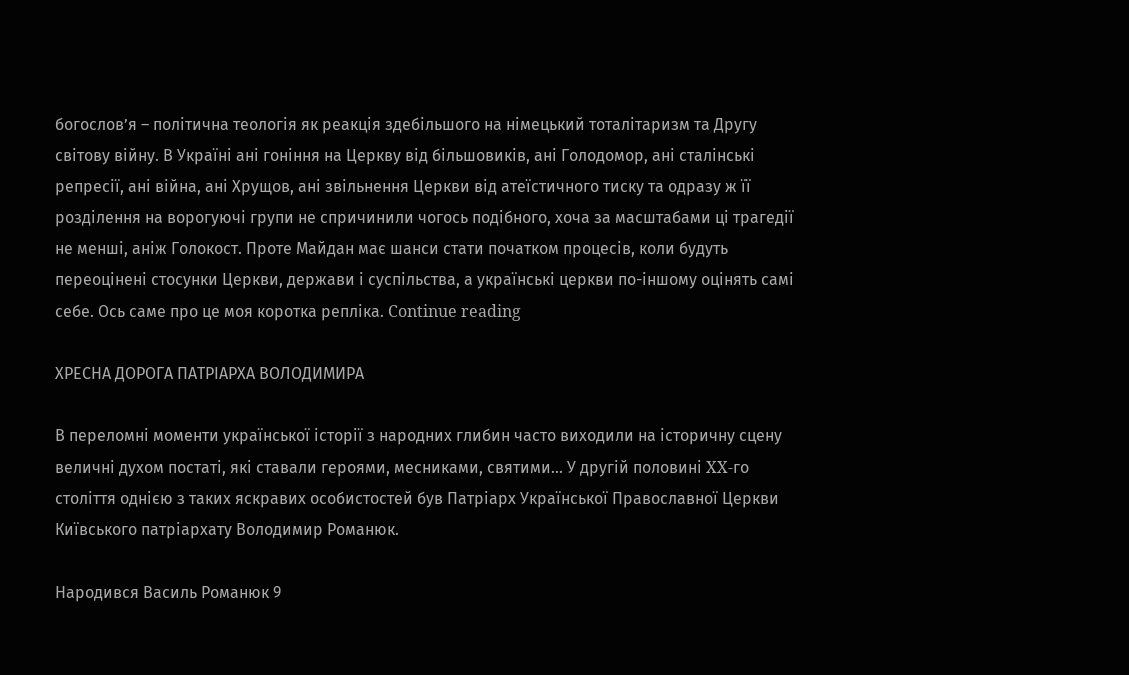богослов’я – політична теологія як реакція здебільшого на німецький тоталітаризм та Другу світову війну. В Україні ані гоніння на Церкву від більшовиків, ані Голодомор, ані сталінські репресії, ані війна, ані Хрущов, ані звільнення Церкви від атеїстичного тиску та одразу ж її розділення на ворогуючі групи не спричинили чогось подібного, хоча за масштабами ці трагедії не менші, аніж Голокост. Проте Майдан має шанси стати початком процесів, коли будуть переоцінені стосунки Церкви, держави і суспільства, а українські церкви по-іншому оцінять самі себе. Ось саме про це моя коротка репліка. Continue reading

ХРЕСНА ДОРОГА ПАТРІАРХА ВОЛОДИМИРА

В переломні моменти української історії з народних глибин часто виходили на історичну сцену величні духом постаті, які ставали героями, месниками, святими… У другій половині XX-го століття однією з таких яскравих особистостей був Патріарх Української Православної Церкви Київського патріархату Володимир Романюк.

Народився Василь Романюк 9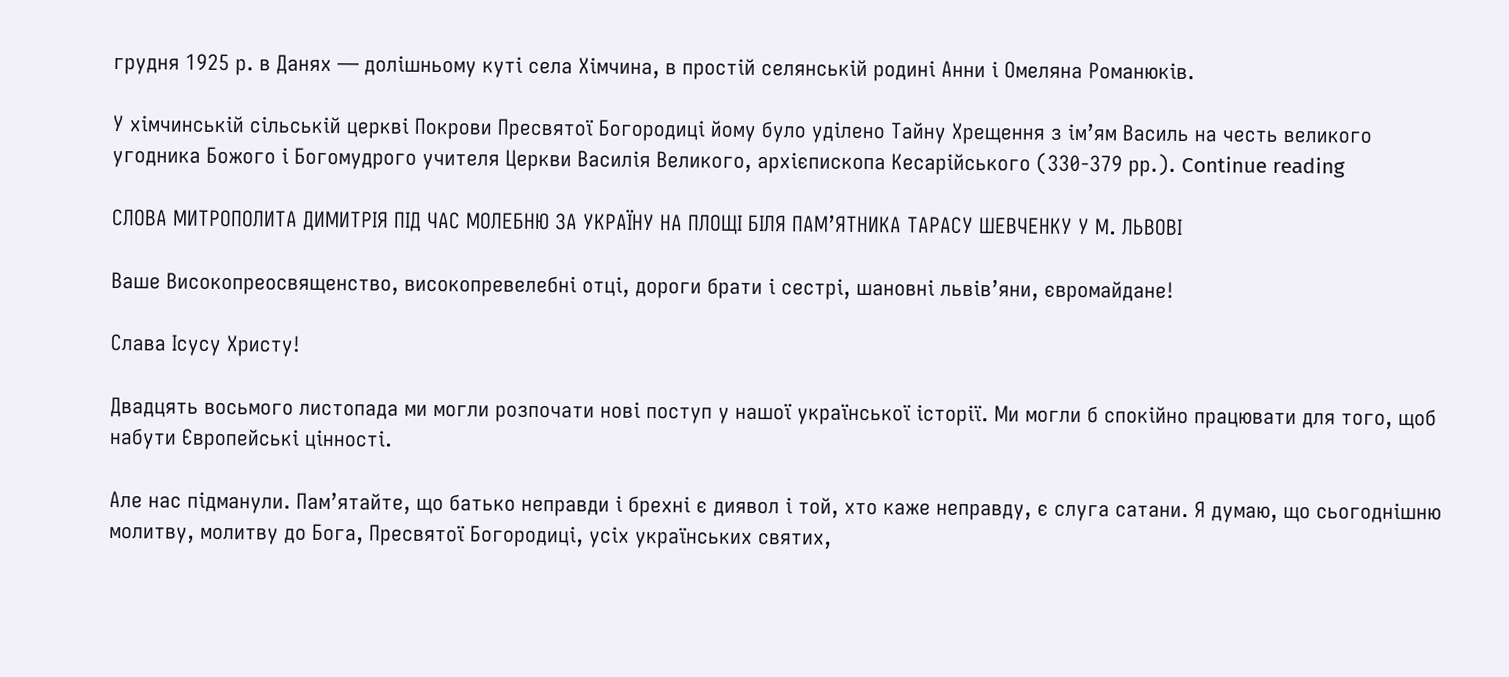грудня 1925 р. в Данях — долішньому куті села Хімчина, в простій селянській родині Анни і Омеляна Романюків.

У хімчинській сільській церкві Покрови Пресвятої Богородиці йому було уділено Тайну Хрещення з ім’ям Василь на честь великого угодника Божого і Богомудрого учителя Церкви Василія Великого, архієпископа Кесарійського (330-379 рр.). Continue reading

СЛОВА МИТРОПОЛИТА ДИМИТРІЯ ПІД ЧАС МОЛЕБНЮ ЗА УКРАЇНУ НА ПЛОЩІ БІЛЯ ПАМ’ЯТНИКА ТАРАСУ ШЕВЧЕНКУ У М. ЛЬВОВІ

Ваше Високопреосвященство, високопревелебні отці, дороги брати і сестрі, шановні львів’яни, євромайдане!

Слава Ісусу Христу!

Двадцять восьмого листопада ми могли розпочати нові поступ у нашої української історії. Ми могли б спокійно працювати для того, щоб набути Європейські цінності.

Але нас підманули. Пам’ятайте, що батько неправди і брехні є диявол і той, хто каже неправду, є слуга сатани. Я думаю, що сьогоднішню молитву, молитву до Бога, Пресвятої Богородиці, усіх українських святих,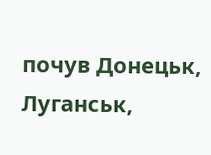почув Донецьк, Луганськ,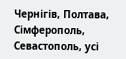Чернігів, Полтава, Сімферополь, Севастополь, усі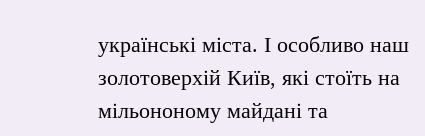українські міста. І особливо наш золотоверхій Київ, які стоїть на мільононому майдані та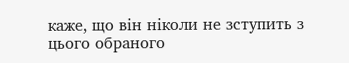каже, що він ніколи не зступить з цього обраного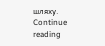шляху. Continue reading